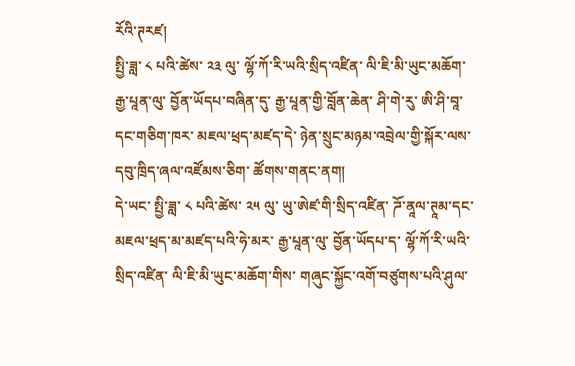རོའི་ཊརཛ།
སྤྱི་ཟླ་ ༨ པའི་ཚེས་ ༢༣ ལུ་ ལྷོ་ཀོ་རི་ཡའི་སྲིད་འཛིན་ ལི་ཇི་མི་ཡུང་མཆོག་ རྒྱ་པཱན་ལུ་ བྱོན་ཡོདཔ་བཞིན་དུ་ རྒྱ་པཱན་གྱི་བློན་ཆེན་ ཤི་གེ་རུ་ ཨི་ཤི་བཱ་དང་གཅིག་ཁར་ མཇལ་ཕྲད་མཛད་དེ་ ཉེན་སྲུང་མཉམ་འབྲེལ་གྱི་སྐོར་ལས་ དབུ་ཁྲིད་ཞལ་འཛོམས་ཅིག་ ཚོགས་གནང་ནག།
དེ་ཡང་ སྤྱི་ཟླ་ ༨ པའི་ཚེས་ ༢༥ ལུ་ ཡུ་ཨེཛ་གི་སྲིད་འཛིན་ ཌོ་ནཱལ་ཊཱམ་དང་ མཇལ་ཕྲད་མ་མཛད་པའི་ཧེ་མར་ རྒྱ་པཱན་ལུ་ བྱོན་ཡོདཔ་ད་ ལྷོ་ཀོ་རི་ཡའི་སྲིད་འཛིན་ ལི་ཇི་མི་ཡུང་མཆོག་གིས་ གཞུང་སྐྱོང་འགོ་བཙུགས་པའི་ཤུལ་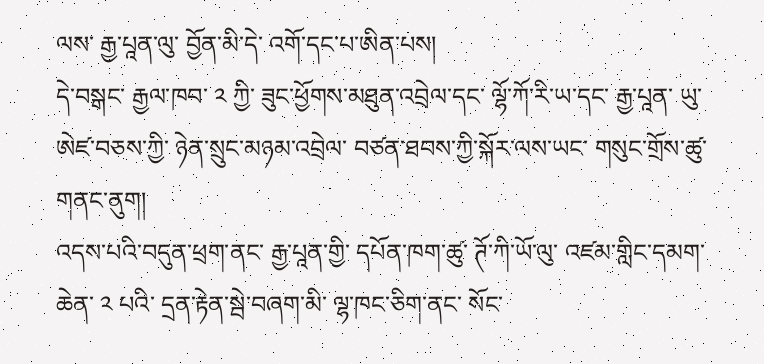ལས་ རྒྱ་པཱན་ལུ་ བྱོན་མི་དེ་ འགོ་དང་པ་ཨིན་པས།
དེ་བསྒང་ རྒྱལ་ཁབ་ ༢ ཀྱི་ ཟུང་ཕྱོགས་མཐུན་འབྲེལ་དང་ ལྷོ་ཀོ་རི་ཡ་དང་ རྒྱ་པཱན་ ཡུ་ཨེཛ་བཅས་ཀྱི་ ཉེན་སྲུང་མཉམ་འབྲེལ་ བཙན་ཐབས་ཀྱི་སྐོར་ལས་ཡང་ གསུང་གྲོས་ཚུ་གནང་ནུག།
འདས་པའི་བདུན་ཕྲག་ནང་ རྒྱ་པཱན་གྱི་ དཔོན་ཁག་ཚུ་ ཊོ་ཀི་ཡོ་ལུ་ འཛམ་གླིང་དམག་ཆེན་ ༢ པའི་ དྲན་རྟེན་སྦེ་བཞག་མི་ ལྷ་ཁང་ཅིག་ནང་ སོང་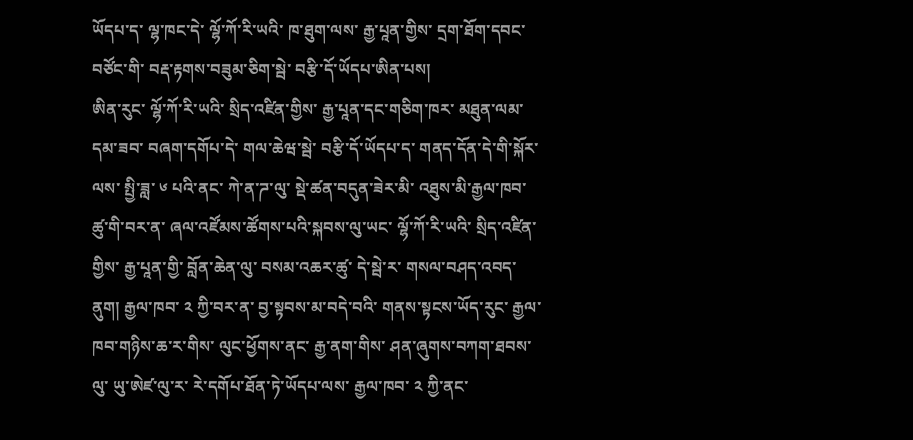ཡོདཔ་ད་ ལྷ་ཁང་དེ་ ལྷོ་ཀོ་རི་ཡའི་ ཁ་ཐུག་ལས་ རྒྱ་པཱན་གྱིས་ དྲག་ཐོག་དབང་བཙོང་གི་ བརྡ་རྟགས་བཟུམ་ཅིག་སྦེ་ བརྩི་དོ་ཡོདཔ་ཨིན་པས།
ཨིན་རུང་ ལྷོ་ཀོ་རི་ཡའི་ སྲིད་འཛིན་གྱིས་ རྒྱ་པཱན་དང་གཅིག་ཁར་ མཐུན་ལམ་དམ་ཟབ་ བཞག་དགོཔ་དེ་ གལ་ཆེཝ་སྦེ་ བརྩི་དོ་ཡོདཔ་ད་ གནད་དོན་དེ་གི་སྐོར་ལས་ སྤྱི་ཟླ་ ༦ པའི་ནང་ ཀེ་ན་ཌ་ལུ་ སྡེ་ཚན་བདུན་ཟེར་མི་ འཐུས་མི་རྒྱལ་ཁབ་ཚུ་གི་བར་ན་ ཞལ་འཛོམས་ཚོགས་པའི་སྐབས་ལུ་ཡང་ ལྷོ་ཀོ་རི་ཡའི་ སྲིད་འཛིན་གྱིས་ རྒྱ་པཱན་གྱི་ བློན་ཆེན་ལུ་ བསམ་འཆར་ཚུ་ དེ་སྦེ་ར་ གསལ་བཤད་འབད་ནུག། རྒྱལ་ཁབ་ ༢ ཀྱི་བར་ན་ བྱ་སྟབས་མ་བདེ་བའི་ གནས་སྟངས་ཡོད་རུང་ རྒྱལ་ཁབ་གཉིས་ཆ་ར་གིས་ ལུང་ཕྱོགས་ནང་ རྒྱ་ནག་གིས་ ཤན་ཞུགས་བཀག་ཐབས་ལུ་ ཡུ་ཨེཛ་ལུ་ར་ རེ་དགོཔ་ཐོན་ཏེ་ཡོདཔ་ལས་ རྒྱལ་ཁབ་ ༢ ཀྱི་ནང་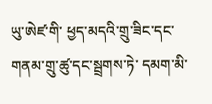ཡུ་ཨེཛ་གི་ ཕྱད་མདའི་གྲུ་ཟིང་དང་ གནམ་གྲུ་ཚུ་དང་སྦྲགས་ཏེ་ དམག་མི་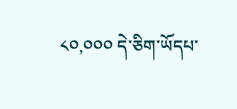༨༠,༠༠༠ དེ་ཅིག་ཡོདཔ་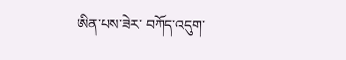ཨིན་པས་ཟེར་ བཀོད་འདུག་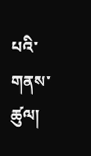པའི་གནས་ཚུལ།